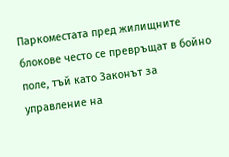Паркоместата пред жилищните блокове често се превръщат в бойно поле, тъй като Законът за управление на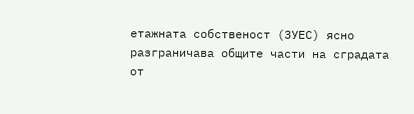етажната собственост (ЗУЕС) ясно разграничава общите части на сградата от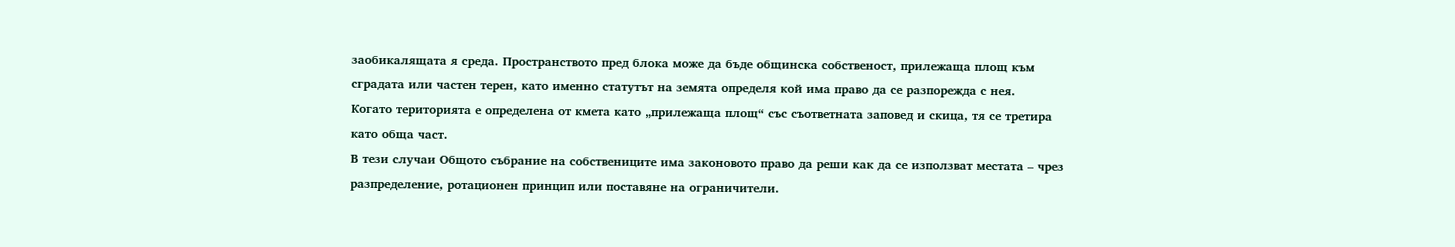заобикалящата я среда. Пространството пред блока може да бъде общинска собственост, прилежаща площ към сградата или частен терен, като именно статутът на земята определя кой има право да се разпорежда с нея.
Когато територията е определена от кмета като „прилежаща площ“ със съответната заповед и скица, тя се третира като обща част.
В тези случаи Общото събрание на собствениците има законовото право да реши как да се използват местата – чрез разпределение, ротационен принцип или поставяне на ограничители.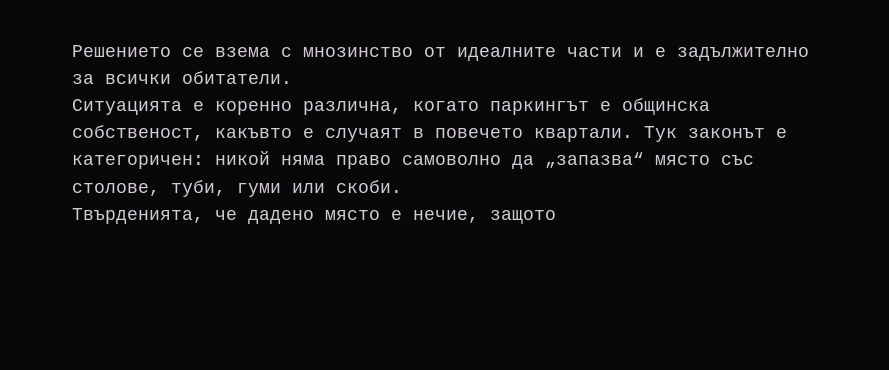Решението се взема с мнозинство от идеалните части и е задължително за всички обитатели.
Ситуацията е коренно различна, когато паркингът е общинска собственост, какъвто е случаят в повечето квартали. Тук законът е категоричен: никой няма право самоволно да „запазва“ място със столове, туби, гуми или скоби.
Твърденията, че дадено място е нечие, защото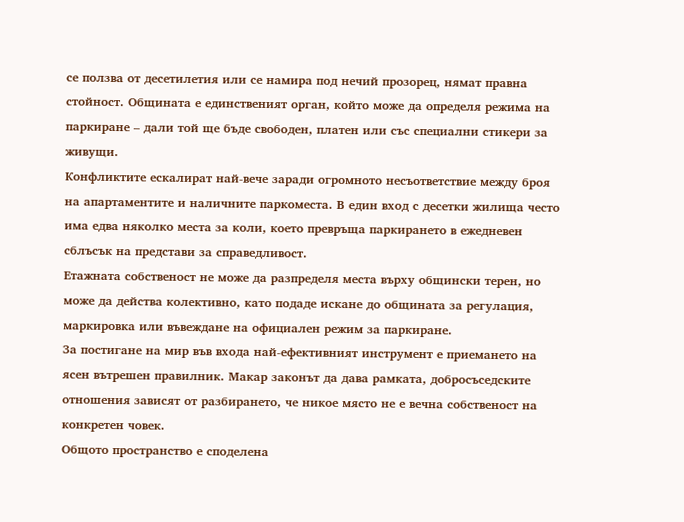се ползва от десетилетия или се намира под нечий прозорец, нямат правна стойност. Общината е единственият орган, който може да определя режима на паркиране – дали той ще бъде свободен, платен или със специални стикери за живущи.
Конфликтите ескалират най-вече заради огромното несъответствие между броя на апартаментите и наличните паркоместа. В един вход с десетки жилища често има едва няколко места за коли, което превръща паркирането в ежедневен сблъсък на представи за справедливост.
Етажната собственост не може да разпределя места върху общински терен, но може да действа колективно, като подаде искане до общината за регулация, маркировка или въвеждане на официален режим за паркиране.
За постигане на мир във входа най-ефективният инструмент е приемането на ясен вътрешен правилник. Макар законът да дава рамката, добросъседските отношения зависят от разбирането, че никое място не е вечна собственост на конкретен човек.
Общото пространство е споделена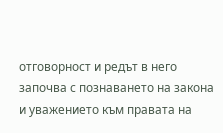отговорност и редът в него започва с познаването на закона и уважението към правата на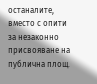останалите, вместо с опити за незаконно присвояване на публична площ.